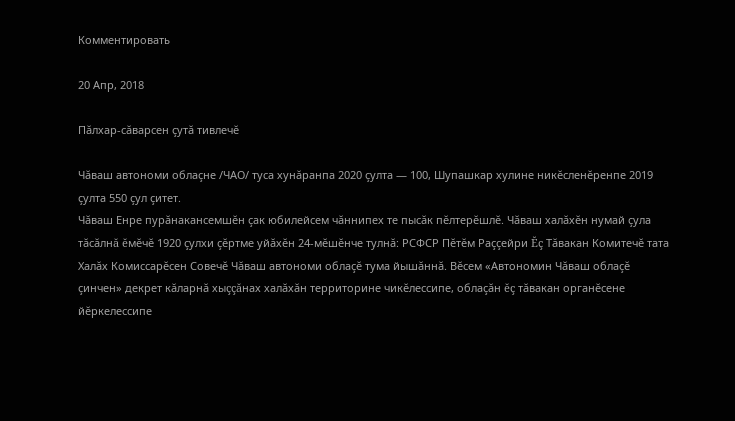Комментировать

20 Апр, 2018

Пăлхар-сăварсен çутă тивлечĕ

Чăваш автономи облаçне /ЧАО/ туса хунăранпа 2020 çулта — 100, Шупашкар хулине никĕсленĕренпе 2019 çулта 550 çул çитет.
Чăваш Енре пурăнакансемшĕн çак юбилейсем чăннипех те пысăк пĕлтерĕшлĕ. Чăваш халăхĕн нумай çула тăсăлнă ĕмĕчĕ 1920 çулхи çĕртме уйăхĕн 24-мĕшĕнче тулнă: РСФСР Пĕтĕм Раççейри Ĕç Тăвакан Комитечĕ тата Халăх Комиссарĕсен Совечĕ Чăваш автономи облаçĕ тума йышăннă. Вĕсем «Автономин Чăваш облаçĕ çинчен» декрет кăларнă хыççăнах халăхăн территорине чикĕлессипе, облаçăн ĕç тăвакан органĕсене йĕркелессипе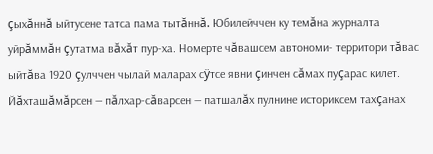çыхăннă ыйтусене татса пама тытăннă. Юбилейччен ку темăна журналта уйрăммăн çутатма вăхăт пур-ха. Номерте чăвашсем автономи- территори тăвас ыйтăва 1920 çулччен чылай маларах сÿтсе явни çинчен сăмах пуçарас килет.
Йăхташăмăрсен — пăлхар-сăварсен — патшалăх пулнине историксем тахçанах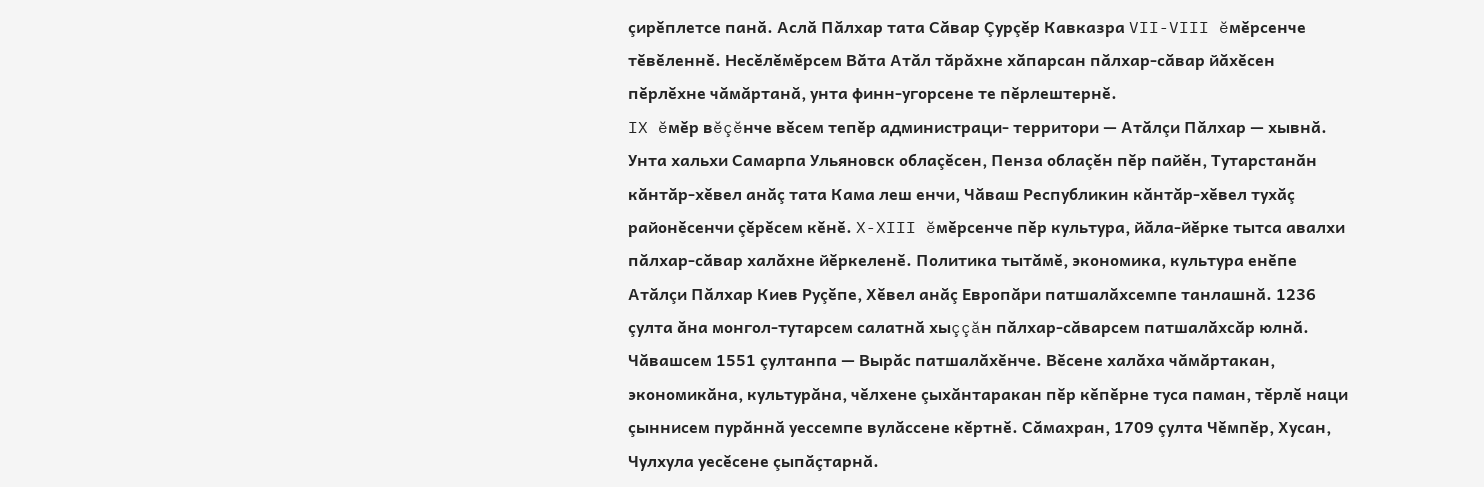çирĕплетсе панă. Аслă Пăлхар тата Сăвар Çурçĕр Кавказра VII-VIII ĕмĕрсенче тĕвĕленнĕ. Несĕлĕмĕрсем Вăта Атăл тăрăхне хăпарсан пăлхар-сăвар йăхĕсен пĕрлĕхне чăмăртанă, унта финн-угорсене те пĕрлештернĕ.
IX ĕмĕр вĕçĕнче вĕсем тепĕр администраци- территори — Атăлçи Пăлхар — хывнă. Унта хальхи Самарпа Ульяновск облаçĕсен, Пенза облаçĕн пĕр пайĕн, Тутарстанăн кăнтăр-хĕвел анăç тата Кама леш енчи, Чăваш Республикин кăнтăр-хĕвел тухăç районĕсенчи çĕрĕсем кĕнĕ. X-XIII ĕмĕрсенче пĕр культура, йăла-йĕрке тытса авалхи пăлхар-сăвар халăхне йĕркеленĕ. Политика тытăмĕ, экономика, культура енĕпе Атăлçи Пăлхар Киев Руçĕпе, Хĕвел анăç Европăри патшалăхсемпе танлашнă. 1236 çулта ăна монгол-тутарсем салатнă хыççăн пăлхар-сăварсем патшалăхсăр юлнă.
Чăвашсем 1551 çултанпа — Вырăс патшалăхĕнче. Вĕсене халăха чăмăртакан, экономикăна, культурăна, чĕлхене çыхăнтаракан пĕр кĕпĕрне туса паман, тĕрлĕ наци çыннисем пурăннă уессемпе вулăссене кĕртнĕ. Сăмахран, 1709 çулта Чĕмпĕр, Хусан, Чулхула уесĕсене çыпăçтарнă.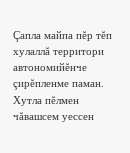Çапла майпа пĕр тĕп хулаллă территори автономийĕнче çирĕпленме паман. Хутла пĕлмен чăвашсем уессен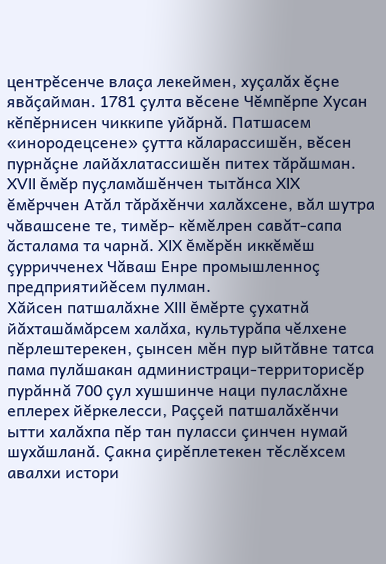центрĕсенче влаçа лекеймен, хуçалăх ĕçне явăçайман. 1781 çулта вĕсене Чĕмпĕрпе Хусан кĕпĕрнисен чиккипе уйăрнă. Патшасем «инородецсене» çутта кăларассишĕн, вĕсен пурнăçне лайăхлатассишĕн питех тăрăшман. XVII ĕмĕр пуçламăшĕнчен тытăнса XIX ĕмĕрччен Атăл тăрăхĕнчи халăхсене, вăл шутра чăвашсене те, тимĕр- кĕмĕлрен савăт-сапа ăсталама та чарнă. XIX ĕмĕрĕн иккĕмĕш çурричченех Чăваш Енре промышленноç предприятийĕсем пулман.
Хăйсен патшалăхне XIII ĕмĕрте çухатнă йăхташăмăрсем халăха, культурăпа чĕлхене пĕрлештерекен, çынсен мĕн пур ыйтăвне татса пама пулăшакан администраци-территорисĕр пурăннă 700 çул хушшинче наци пуласлăхне еплерех йĕркелесси, Раççей патшалăхĕнчи ытти халăхпа пĕр тан пуласси çинчен нумай шухăшланă. Çакна çирĕплетекен тĕслĕхсем авалхи истори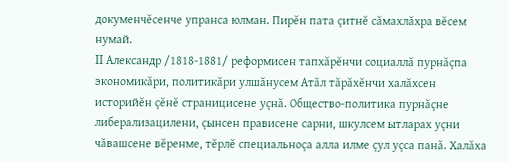докуменчĕсенче упранса юлман. Пирĕн пата çитнĕ сăмахлăхра вĕсем нумай.
II Александр /1818-1881/ реформисен тапхăрĕнчи социаллă пурнăçпа экономикăри, политикăри улшăнусем Атăл тăрăхĕнчи халăхсен историйĕн çĕнĕ страницисене уçнă. Общество-политика пурнăçне либерализацилени, çынсен прависене сарни, шкулсем ытларах уçни чăвашсене вĕренме, тĕрлĕ специальноçа алла илме çул уçса панă. Халăха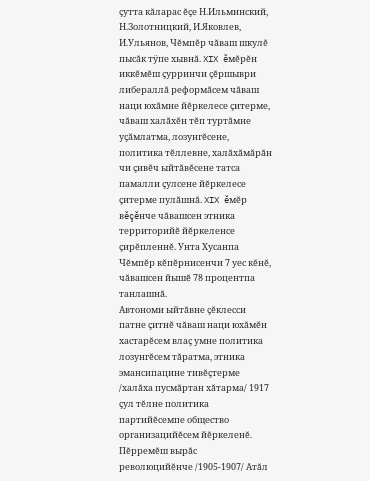çутта кăларас ĕçе Н.Ильминский, Н.Золотницкий, И.Яковлев, И.Ульянов, Чĕмпĕр чăваш шкулĕ пысăк тÿпе хывнă. XIX ĕмĕрĕн иккĕмĕш çурринчи çĕршыври либераллă реформăсем чăваш наци юхăмне йĕркелесе çитерме, чăваш халăхĕн тĕп туртăмне уçăмлатма, лозунгĕсене, политика тĕллевне, халăхăмăрăн чи çивĕч ыйтăвĕсене татса памалли çулсене йĕркелесе çитерме пулăшнă. XIX ĕмĕр вĕçĕнче чăвашсен этника территорийĕ йĕркеленсе çирĕпленнĕ. Унта Хусанпа Чĕмпĕр кĕпĕрнисенчи 7 уес кĕнĕ, чăвашсен йышĕ 78 процентпа танлашнă.
Автономи ыйтăвне çĕклесси патне çитнĕ чăваш наци юхăмĕн хастарĕсем влаç умне политика лозунгĕсем тăратма, этника эмансипацине тивĕçтерме /халăха пусмăртан хăтарма/ 1917 çул тĕлне политика партийĕсемпе общество организацийĕсем йĕркеленĕ.
Пĕрремĕш вырăс революцийĕнче /1905-1907/ Атăл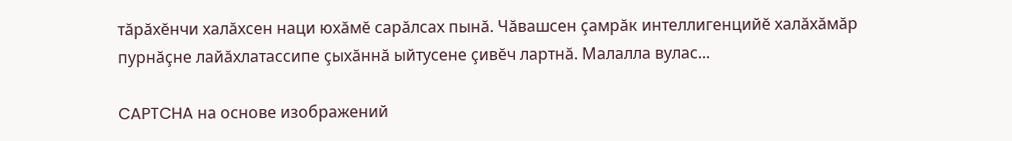тăрăхĕнчи халăхсен наци юхăмĕ сарăлсах пынă. Чăвашсен çамрăк интеллигенцийĕ халăхăмăр пурнăçне лайăхлатассипе çыхăннă ыйтусене çивĕч лартнă. Малалла вулас...

CAPTCHA на основе изображений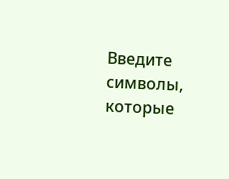Введите символы, которые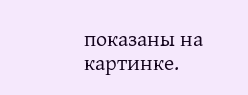показаны на картинке.